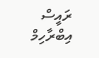ރައީސް އިބްރާހިމް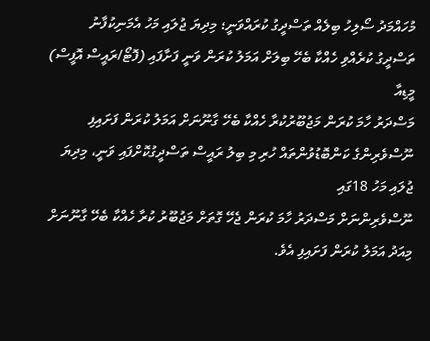މުހައްމަދު ސޯލިހު ބިލެއް ތަސްދީގު ކުރައްވަނީ؛ މިދިޔަ ޖުލައި މަހު އެމަނިކުފާނު ތަސްދީގު ކުރެއްވި ހެއްކާ ބެހޭ ބިލަށް އަމަލު ކުރަން ވަނީ ފަށާފައި (ފޮޓޯ/ރައީސް އޮފީސް)
މީޑިއާ
މަސްދަރު ހާމަ ކުރަން މަޖުބޫރުކުރާ ހެއްކާ ބެހޭ ގާނޫނަށް އަމަލު ކުރަން ފަށައިފި
ނޫސްވެރިންގެ ކަންބޮޑުވުންތައް ހުރި މި ބިލު ރައީސް ތަސްދީގުކޮށްފައި ވަނީ، މިދިޔަ ޖުލައި މަހު 18ގައި
ނޫސްވެރިންނަށް މަސްދަރު ހާމަ ކުރަން ޖެހޭ ގޮތަށް މަޖުބޫރު ކުރާ ހެއްކާ ބެހޭ ގާނޫނަށް މިއަދު އަމަލު ކުރަން ފަށައިފި އެވެ.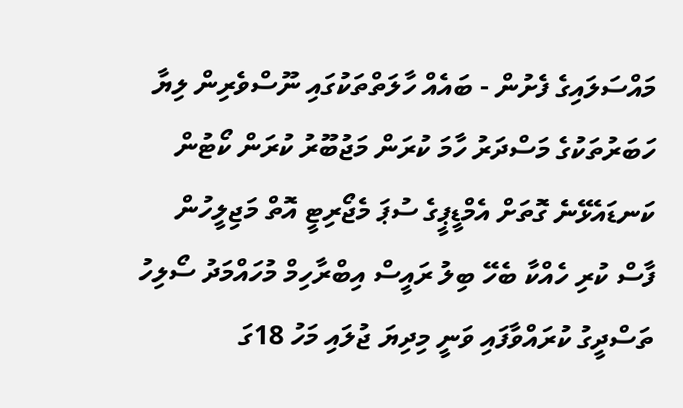މައްސަލައިގެ ފެށުން - ބައެއް ހާލަތްތަކުގައި ނޫސްވެރިން ލިޔާ ހަބަރުތަކުގެ މަސްދަރު ހާމަ ކުރަން މަޖުބޫރު ކުރަން ކޯޓުން ކަނޑައެޅޭނެ ގޮތަށް އެމްޑީޕީގެ ސުޕަ މެޖޯރިޓީ އޮތް މަޖިލީހުން ފާސް ކުރި ހެއްކާ ބެހޭ ބިލު ރައީސް އިބްރާހިމް މުހައްމަދު ސޯލިހު ތަސްދީގު ކުރައްވާފައި ވަނީ މިދިޔަ ޖުލައި މަހު 18ގަ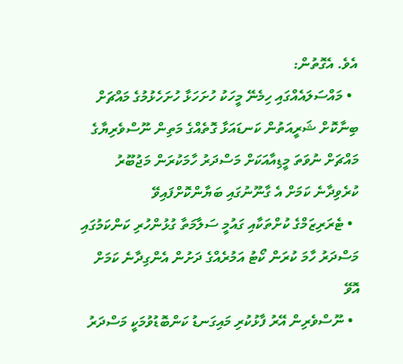އެވެ. އެގޮތުން:
  • މައްސަލައެއްގައި ހިމެނޭ މީހަކު ހުށަހަޅާ ހުށަހެޅުމުގެ މައްޗަށް ބިނާކޮށް ޝަރީއަތުން ކަނޑައަޅާ ގޮތެއްގެ މަތިން ނޫސްވެރިޔާގެ މައްޗަށް ނުވަތަ މީޑިއާއަކަށް މަސްދަރު ހާމަކުރަން މަޖުބޫރު ކުރެވިދާނެ ކަމަށް އެ ގާނޫނުގައި ބަޔާންކޮށްފައިވޭ
  • ޓެރަރިޒަމްގެ ކުށްތަކާއި ގައުމީ ސަލާމަތާ ގުޅުންހުރި ކަންކަމުގައި މަސްދަރު ހާމަ ކުރަން ކޯޓު އަމުރެއްގެ ދަށުން އެންގިދާނެ ކަމަށް އޮވޭ
  • ނޫސްވެރިން އޭރު ފާޅުކުރި މައިގަނޑު ކަންބޮޑުވުމަކީ މަސްދަރު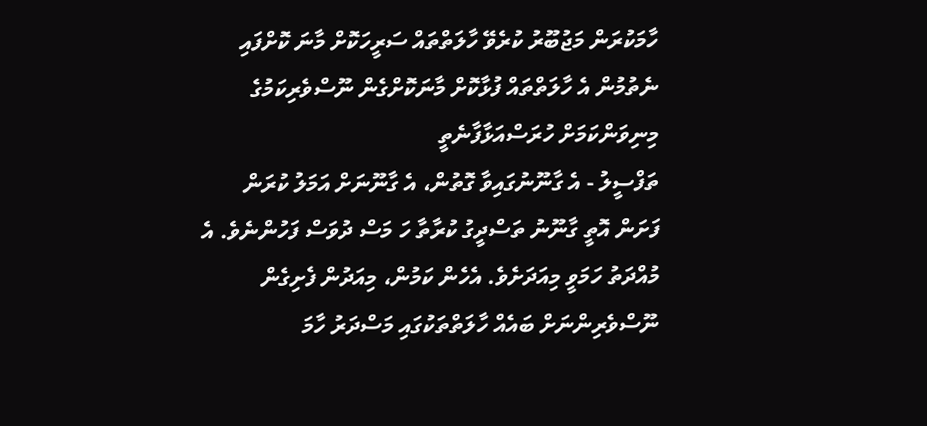ހާމަކުރަން މަޖުބޫރު ކުރެވޭ ހާލަތްތައް ސަރީހަކޮށް މާނަ ކޮށްފައި ނެތުމުން އެ ހާލަތްތައް ފުޅާކޮށް މާނަކޮށްގެން ނޫސްވެރިކަމުގެ މިނިވަންކަމަށް ހުރަސްއަޅާފާނެތީ
ތަފްސީލު - އެ ގާނޫނުގައިވާ ގޮތުން، އެ ގާނޫނަށް އަމަލު ކުރަން ފަށަން އޮތީ ގާނޫނު ތަސްދީގު ކުރާތާ ހަ މަސް ދުވަސް ފަހުންނެވެ. އެ މުއްދަތު ހަމަވީ މިއަދަށެވެ. އެހެން ކަމުން، މިއަދުން ފެށިގެން ނޫސްވެރިންނަށް ބައެއް ހާލަތްތަކުގައި މަސްދަރު ހާމަ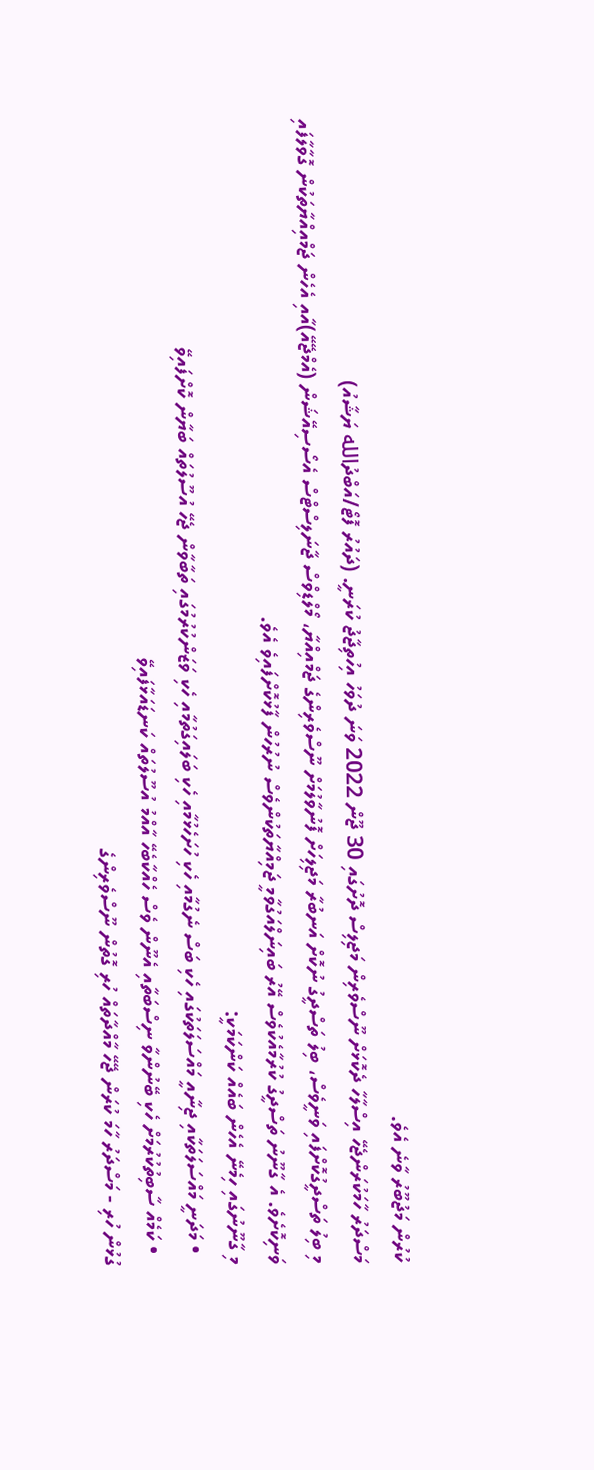ކުރުން މަޖުބޫރު ވާނެ އެވެ.
މަސްދަރު ހާމަކުރަންޖެހޭ އިސްލާހާ ދެކޮޅަށް ނޫސްވެރިން މަޖިލިސް ދޮށުގައި 30 ޖޫން 2022 ވަނަ ދުވަހު އިހުތިޖާޖު ކުރަނީ. (ދައުރު ފޮޓޯ/އަބްދުالله ޔަޝާއު)
މި ބިލު ތަސްދީގުކޮށްފައި ވަނީވެސް، ބިލު ތަސްދީގު ނުކޮށް އަނބުރާ މަޖިލިހަށް ފޮނުވާލުމަށް ނޫސްވެރިންގެ ޖަމްއިއްޔާ، މޯލްޑިވްސް ޖާނަލިސްޓްސް އެސޯސިއޭޝަން (އެމްޖޭއޭ)އާއި އެހެން ޖަމްއިއްޔާތަކުން ގޮވާލާފައި ވަނިކޮށެވެ. އެ ގާނޫނު ތަސްދީގު ކުރުމާއެކުވެސް އޭރު ބައިނަލްއަގުވާމީ ޖަމިއްޔާތަކުންވެސް ނުރުހުން ފާޅުކޮށްފައިވެ އެވެ.
މި ގާނޫނުގައި ހިމެނޭ އެހެން ބައެއް ކަންކަމަކީ:
  • މަދަނީ މައްސަލަތަކާއި ޖިނާއީ މައްސަލަތަކުގައި ހެކި ބަސް ނެގުމާއި ހެކި ހުށަހެޅުމާއި ހެކި ބަލައިގަތުމާއި ހެކި ވަޒަންކުރުމުގައި ތަބާވާން ޖެހޭ އުސޫލުތައް ބަޔާން ކޮށްފައިވޭ
  • ކަމެއް ސާބިތުކުރުމަށް ހެކި ބޭނުންވާ ނިސްބަތާއި އެނޫން ވެސް ހެއްކާބެހޭ އާއްމު އުސޫލުތައް ކަނޑައަޅާފައިވޭ
ގުޅުން ހުރި - މަސްދަރު ހާމަ ކުރަން ޖޭހޭ މާއްދާތައް ހުރި ގޮތުން ނޫސްވެރިންގެ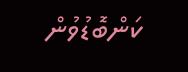ކަންބޮޑުވުން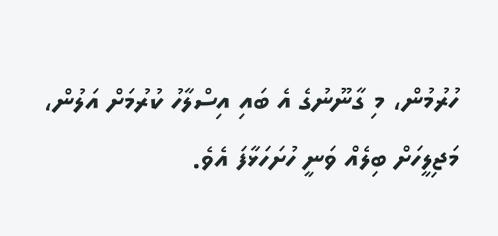ހުރުމުން، މި ގާނޫނުގެ އެ ބައި އިސްލާހު ކުރުމަށް އަލުން، މަޖިލީހަށް ބިލެއް ވަނީ ހުށަހަޅާފަ އެވެ.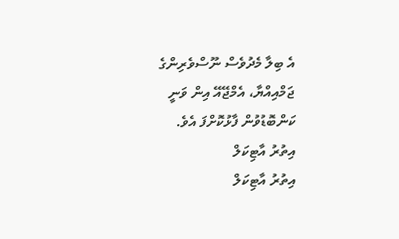އެ ބިލާ މެދުވެސް ނޫސްވެރިންގެ ޖަމްއިއްޔާ، އެމްޖޭއޭ އިން ވަނީ ކަންބޮޑުވުން ފާޅުކޮށްފަ އެވެ.
އިތުރު އާޓިކަލް
އިތުރު އާޓިކަލް